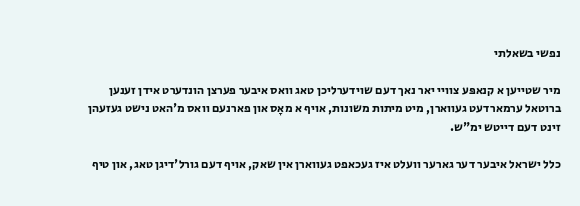נפשי בשאלתי

מיר שטייען א קנאפּע צוויי יאר נאך דעם שוידערליכן טאג וואס איבער פערצן הונדערט אידן זענען ברוטאל ערמארדעט געווארן, מיט מיתות משונות, אויף א מאָס און פארנעם וואס מ'האט נישט געזעהן זינט דעם דייטש ימ"ש.

כלל ישראל איבער דער גארער וועלט איז געכאפט געווארן אין שאק, אויף דעם גורל'דיגן טאג, און טיף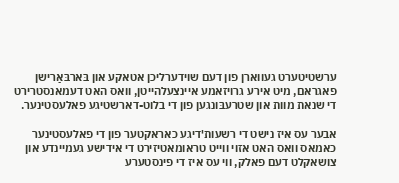ערשטיטערט געווארן פון דעם שוידערליכן אטאקע און בּארבּאַרישן פאגראם, מיט אירע גרויזאמע איינצעלהייטן, וואס האט דעמאנסטרירט די שנאת מוות און שטרעבּונגען פון די בלוט-דארשטיגע פאלעסטינער.

אבער עס איז נישט די רשעות'דיגע כאראקטער פון די פאלעסטינער כאמאס וואס האט אזוי ווייט טראומאטיזירט די אידישע געמיינדע און צושאקלט דעם פאלק, ווי עס איז די פינסטערע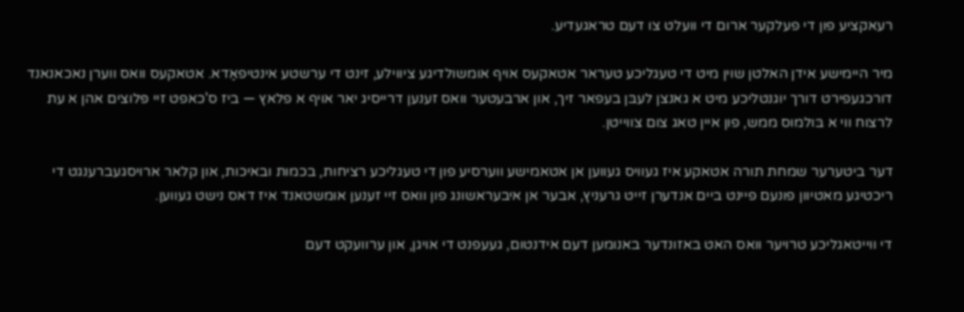רעאקציע פון די פעלקער ארום די וועלט צו דעם טראגעדיע.

מיר היימישע אידן האלטן שוין מיט די טעגליכע טעראר אטאקעס אויף אומשולדיגע ציווילע, זינט די ערשטע אינטיפאַדא. אטאקעס וואס ווערן נאכאנאנד דורכגעפירט דורך יוגנטליכע מיט א גאנצן לעבּן בעפאר זיך, און ארבעטער וואס זענען דרייסיג יאר אויף א פלאץ — ביז ס'כאפט זיי פּלוצים אהן א עת לרצוח ווי א בּולמוס ממש, פון איין טאג צום צווייטן.

דער ביטערער שמחת תורה אטאקע איז געוויס געווען אן אטאמישע ווערסיע פון די טעגליכע רציחות, בכמות ובאיכות, און קלאר ארויסגעברענגט די ריכטיגע מאטיוון פונעם פיינט ביים אנדערן זייט גרעניץ, אבער אן איבעראשונג פון וואס זיי זענען אומשטאנד איז דאס נישט געווען.

די ווייטאגליכע טרויער וואס האט באזונדער באנומען דעם אידנטום, געעפנט די אויגן, און ערוועקט דעם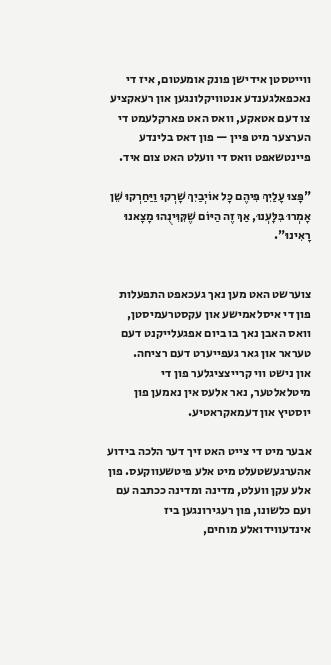ווייטסטן אידישן פונק אומעטום, איז די נאכפאלגענדע אנטוויקלונגען און רעאקציע צו דעם אטאקע, וואס האט פארקלעמט די הערצער מיט פּיין — פון דאס בלינדע פיינטשאפט וואס די וועלט האט צום איד.

"פָּצוּ עָלַיִךְ פִּיהֶם כָּל אוֹיְבַיִךְ שָׁרְקוּ וַיַּחַרְקוּ שֵׁן אָמְרוּ בִּלָּעְנוּ, אַךְ זֶה הַיּוֹם שֶׁקִּוִּינֻהוּ מָצָאנוּ רָאִינוּ".


צוערשט האט מען נאך געכאפט התפעלות פון די איסלאמישע און עקסטרעמיסטן, וואס האבן נאך בו ביום אפגעלייקנט דעם טעראר און גאר געפייערט דעם רציחה.
און נישט ווי קרייצציגלער פון די מיטלאלטער, נאר אלעס אין נאמען פון יוסטיץ און דעמאקראטיע.

אבער מיט די צייט האט זיך דער הלכה בידוע אהערגעשטעלט מיט אלע פיטשעווקעס. פון אלע עקן וועלט, מדינה ומדינה ככתבה עם ועם כלשונו, פון רעגירונגען ביז אינדעווידואלע מוחים,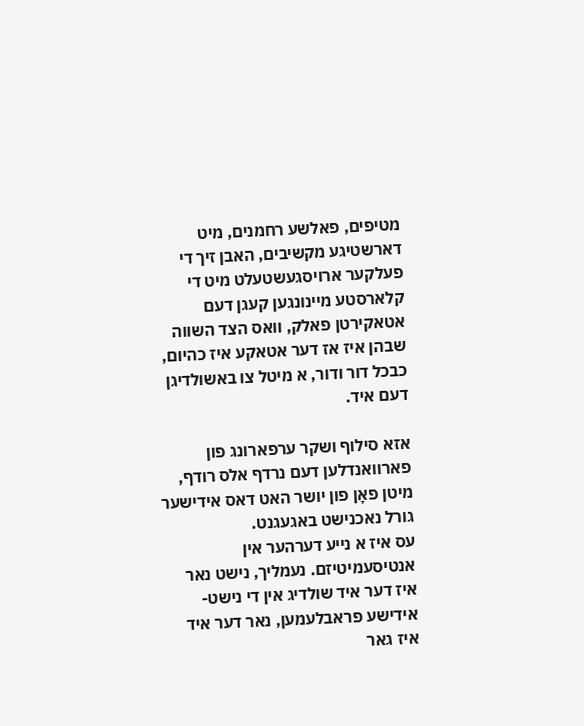מטיפים, פאלשע רחמנים, מיט דארשטיגע מקשיבים, האבן זיך די פעלקער ארויסגעשטעלט מיט די קלארסטע מיינונגען קעגן דעם אטאקירטן פאלק, וואס הצד השווה שבהן איז אז דער אטאקע איז כהיום, כבכל דור ודור, א מיטל צו באשולדיגן דעם איד.

אזא סילוף ושקר ערפארונג פון פארוואנדלען דעם נרדף אלס רודף, מיטן פאָן פון יושר האט דאס אידישער גורל נאכנישט באגעגנט.
עס איז א נייע דערהער אין אנטיסעמיטיזם. נעמליך, נישט נאר איז דער איד שולדיג אין די נישט-אידישע פראבלעמען, נאר דער איד איז גאר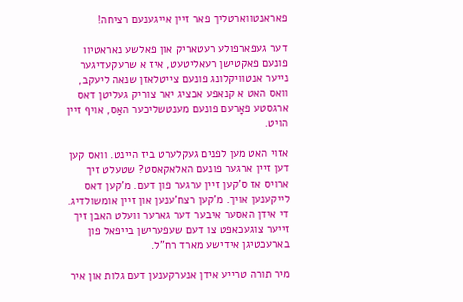פאראנטווארטליך פאר זיין אייגענעם רציחה!

דער געפארפולע רעטאריק און פאלשע נאראטיוו פונעם פאקטישן רעאליטעט, איז א שרעקעדיגער נייער אנטוויקלונג פונעם צייטלאזן שנאה ליעקב, וואס האט א קנאפע אכציג יאר צוריק געליטן דאס ארגסטע פאָרעם פונעם מענטשליכער האַס, אויף זיין הויט.

אזוי האט מען לפנים געקלערט ביז היינט. וואס קען דען זיין ארגער פונעם האלאקאסט? שטעלט זיך ארויס אז ס'קען זיין ערגער פון דעם. מ'קען דאס לייקענען אויך. מ'קען רצח'ענען און זיין אומשולדיג. די אידן האסער איבער דער גארער וועלט האבן זיך זייער צוגעכאפט צו דעם שעפערישן בייפאל פון בארעכטיגן אידישע מארד רח"ל.

מיר תורה טרייע אידן אנערקענען דעם גלות און איר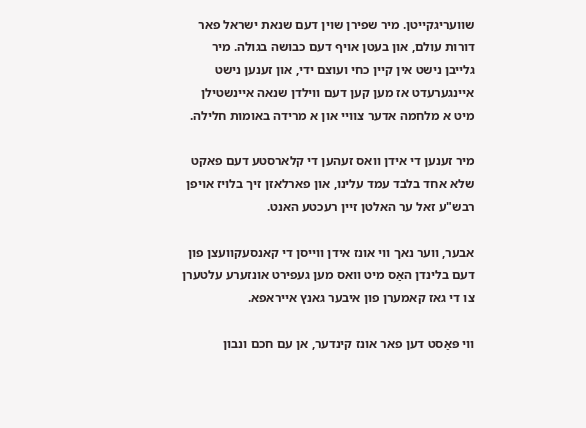שוועריגקייטן. מיר שפירן שוין דעם שנאת ישראל פאר דורות עולם, און בעטן אויף דעם כבושה בגולה. מיר גלייבן נישט אין קיין כחי ועוצם ידי, און זענען נישט איינגערעדט אז מען קען דעם ווילדן שנאה איינשטילן מיט א מלחמה אדער צוויי און א מרידה באומות חלילה.

מיר זענען די אידן וואס זעהען די קלארסטע דעם פאקט שלא אחד בלבד עמד עלינו, און פארלאזן זיך בלויז אויפן רבש"ע זאל ער האלטן זיין רעכטע האנט.

אבער, ווער נאך ווי אונז אידן ווייסן די קאנסעקוועצן פון דעם בלינדן האַס מיט וואס מען געפירט אונזערע עלטערן צו די גאז קאמערן פון איבער גאנץ אייראפא.

ווי פּאַסט דען פאר אונז קינדער, אן עם חכם ונבון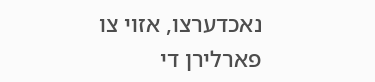נאכדערצו, אזוי צו פארלירן די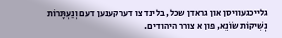גלייכגעוויסן און גראדן שכל, בלינד צו דערקענען דעם וְנַעְתָּרוֹת נְשִׁיקוֹת שׂוֹנֵא, פון א צורר היהודים.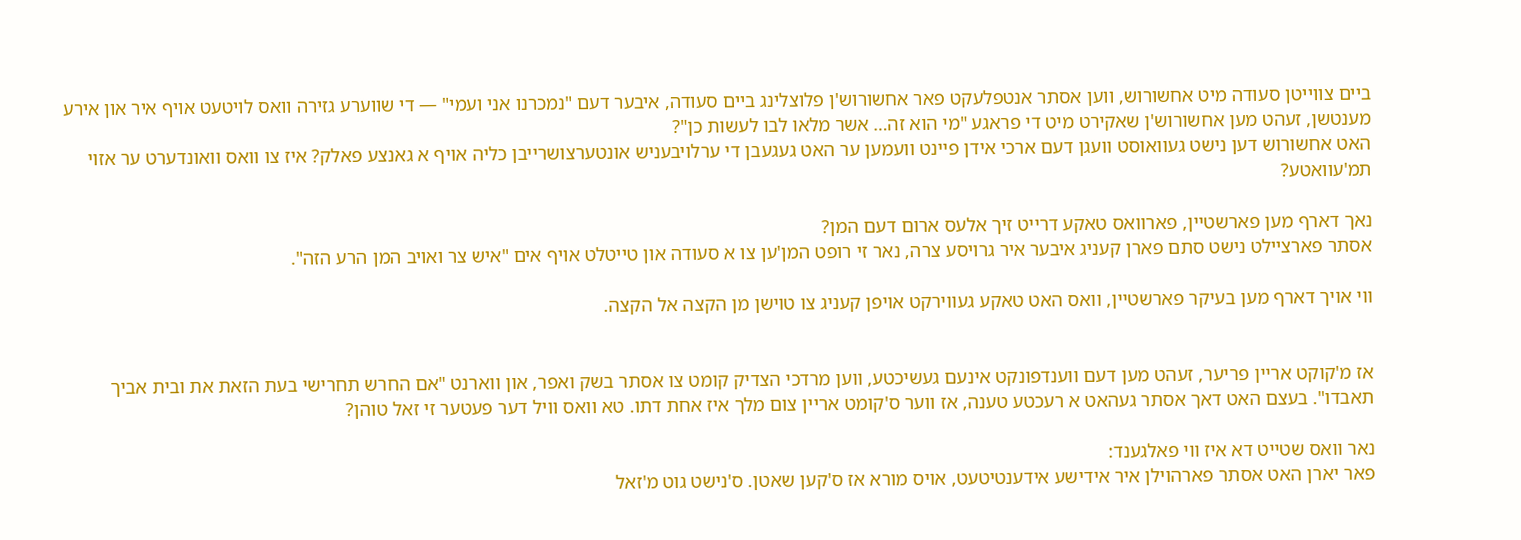ביים צווייטן סעודה מיט אחשורוש, ווען אסתר אנטפלעקט פאר אחשורוש'ן פלוצלינג ביים סעודה, איבער דעם "נמכרנו אני ועמי" — די שווערע גזירה וואס לויטעט אויף איר און אירע מענטשן, זעהט מען אחשורוש'ן שאקירט מיט די פראגע "מי הוא זה… אשר מלאו לבו לעשות כן"?
האט אחשורוש דען נישט געוואוסט וועגן דעם ארכי אידן פיינט וועמען ער האט געגעבן די ערלויבעניש אונטערצושרייבן כליה אויף א גאנצע פאלק? איז צו וואס וואונדערט ער אזוי תמ'עוואטע?

נאך דארף מען פארשטיין, פארוואס טאקע דרייט זיך אלעס ארום דעם המן?
אסתר פארציילט נישט סתם פארן קעניג איבער איר גרויסע צרה, נאר זי רופט המן'ען צו א סעודה און טייטלט אויף אים "איש צר ואויב המן הרע הזה".

ווי אויך דארף מען בעיקר פארשטיין, וואס האט טאקע געווירקט אויפן קעניג צו טוישן מן הקצה אל הקצה.


אז מ'קוקט אריין פריער, זעהט מען דעם ווענדפונקט אינעם געשיכטע, ווען מרדכי הצדיק קומט צו אסתר בשק ואפר, און ווארנט "אם החרש תחרישי בעת הזאת את ובית אביך תאבדו". בעצם האט דאך אסתר געהאט א רעכטע טענה, אז ווער ס'קומט אריין צום מלך איז אחת דתו. טא וואס וויל דער פעטער זי זאל טוהן?

נאר וואס שטייט דא איז ווי פאלגענד:
פאר יארן האט אסתר פארהוילן איר אידישע אידענטיטעט, אויס מורא אז ס'קען שאטן. ס'נישט גוט מ'זאל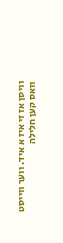וויסן אז זי איז א איד. ווער ווייסט וואס קען חלילה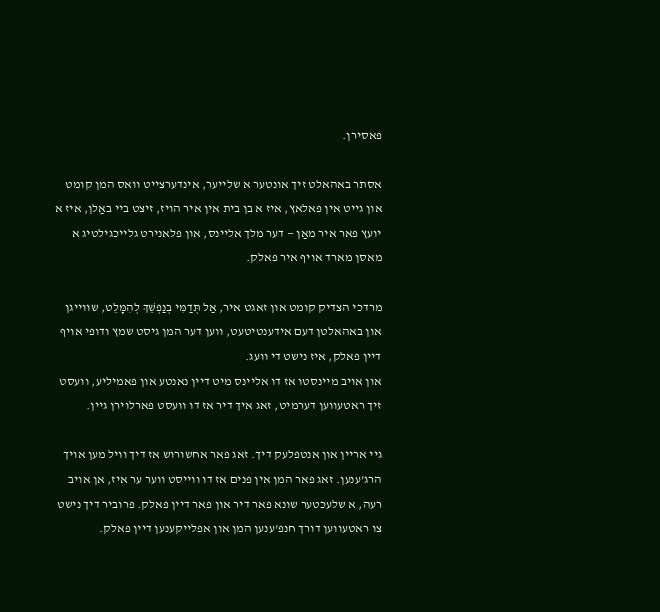פאסירן.

אסתר באהאלט זיך אונטער א שלייער, אינדערצייט וואס המן קומט און גייט אין פאלאץ, איז א בן בית אין איר הויז, זיצט ביי באַלן, איז א יועץ פאר איר מאַן — דער מלך אליינס, און פלאנירט גלייכגילטיג א מאסן מארד אויף איר פאלק.

מרדכי הצדיק קומט און זאגט איר, אַל תְּדַמִּי בְנַפְשֵׁךְ לְהִמָּלֵט, שווייגן און באהאלטן דעם אידענטיטעט, ווען דער המן גיסט שמץ ודופי אויף דיין פאלק, איז נישט די וועג.
און אויב מיינסטו אז דו אליינס מיט דיין נאנטע און פאמיליע, וועסט זיך ראטעווען דערמיט, זאג איך דיר אז דו וועסט פארלוירן גיין.

גיי אריין און אנטפלעק דיך. זאג פאר אחשורוש אז דיך וויל מען אויך הרג'ענען. זאג פאר המן אין פנים אז דו ווייסט ווער ער איז, אן אויב רעה, א שלעכטער שונא פאר דיר און פאר דיין פאלק. פרוביר דיך נישט צו ראטעווען דורך חנפ'ענען המן און אפלייקענען דיין פאלק.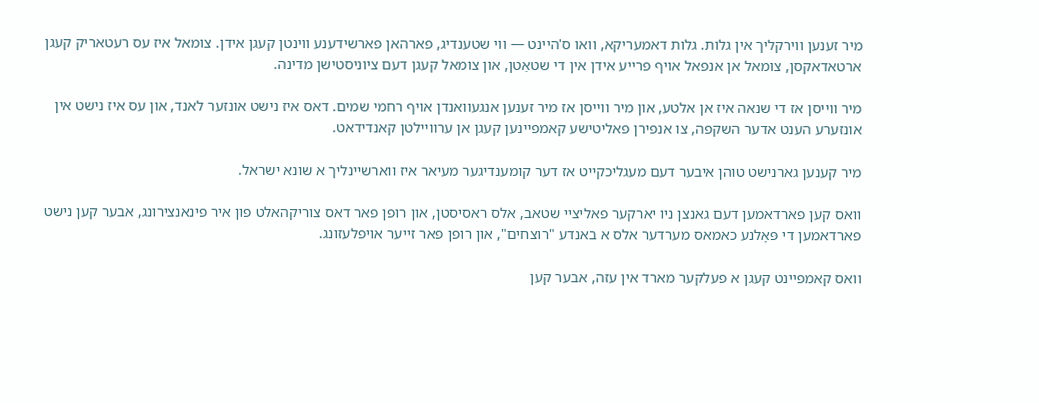מיר זענען ווירקליך אין גלות. גלות דאמעריקא, וואו ס'היינט — ווי שטענדיג, פארהאן פארשידענע ווינטן קעגן אידן. צומאל איז עס רעטאריק קעגן ארטאדאקסן, צומאל אן אנפאל אויף פרייע אידן אין די שטאַטן, און צומאל קעגן דעם ציוניסטישן מדינה.

מיר ווייסן אז די שנאה איז אן אלטע, און מיר ווייסן אז מיר זענען אנגעוואנדן אויף רחמי שמים. דאס איז נישט אונזער לאנד, און עס איז נישט אין אונזערע הענט אדער השקפה, צו אנפירן פאליטישע קאמפיינען קעגן אן ערוויילטן קאנדידאט.

מיר קענען גארנישט טוהן איבער דעם מעגליכקייט אז דער קומענדיגער מעיאר איז ווארשיינליך א שונא ישראל.

וואס קען פארדאמען דעם גאנצן ניו יארקער פאליציי שטאב, אלס ראסיסטן, און רופן פאר דאס צוריקהאלט פון איר פינאנצירונג, אבער קען נישט פארדאמען די פּאָלנע כאמאס מערדער אלס א באנדע "רוצחים", און רופן פאר זייער אויפלעזונג.

וואס קאמפיינט קעגן א פעלקער מארד אין עזה, אבער קען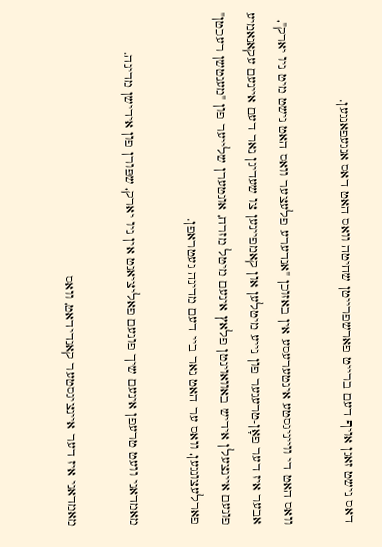דאס נישט זאגן אויף דעם ברייט פארשפרייטן שחיטה וואס האט דאס אנגעפאנגען.

וואס האט די ווייניגסטע אינטערעסע אין באזוכן "אנדערע פלעצער וואס האט נישט מיט ניו יארק", אבער איז דער פאָן-טרעגער פון נייע מיטלען און קאמפיינען צו שעדיגן נאר דעם איינעם עקאנאמיע פונעם איינצעלן אידיש באוואוינטן פלאץ אינעם מיטל מזרח, אונטערן שלייער פון "מענטשן רעכטן" פארלעצונגען, וואס ער האט נאר ביי דעם מדינה געטראפן.

מאמדאני וועט טרעפן אינעם שיך פונעם פאליציאנט אין ניו יארק, שפּורן פון אידישן מדינה.

מאמדאני איז דער איינציגסטער קאנדידאט, וואס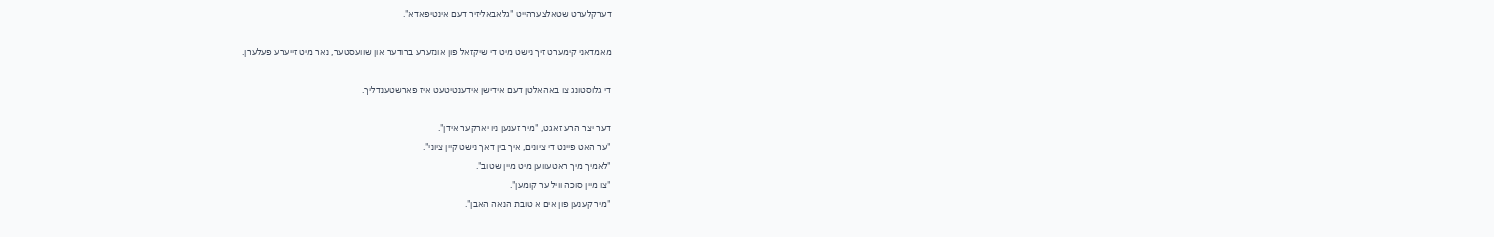דערקלערט שטאלצערהייט "גלאבאליזיר דעם אינטיפאדא".

מאמדאני קימערט זיך נישט מיט די שיקזאל פון אונזערע ברודער און שוועסטער, נאר מיט זייערע פעלערן.

די גלוסטונג צו באהאלטן דעם אידישן אידענטיטעט איז פארשטענדליך.

דער יצר הרע זאגט, "מיר זענען ניו יארקער אידן".
"ער האט פיינט די ציונים, איך בין דאך נישט קיין ציוני".
"לאמיך מיך ראטעווען מיט מיין שטוב".
"צו מיין סוכה וויל ער קומען".
"מיר קענען פון אים א טובת הנאה האבן".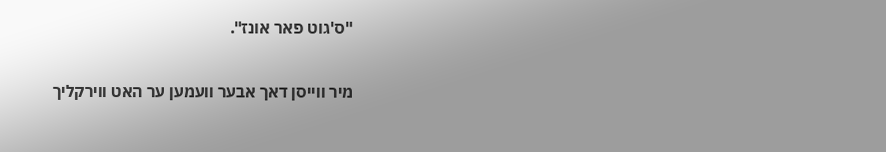"ס'גוט פאר אונז".

מיר ווייסן דאך אבער וועמען ער האט ווירקליך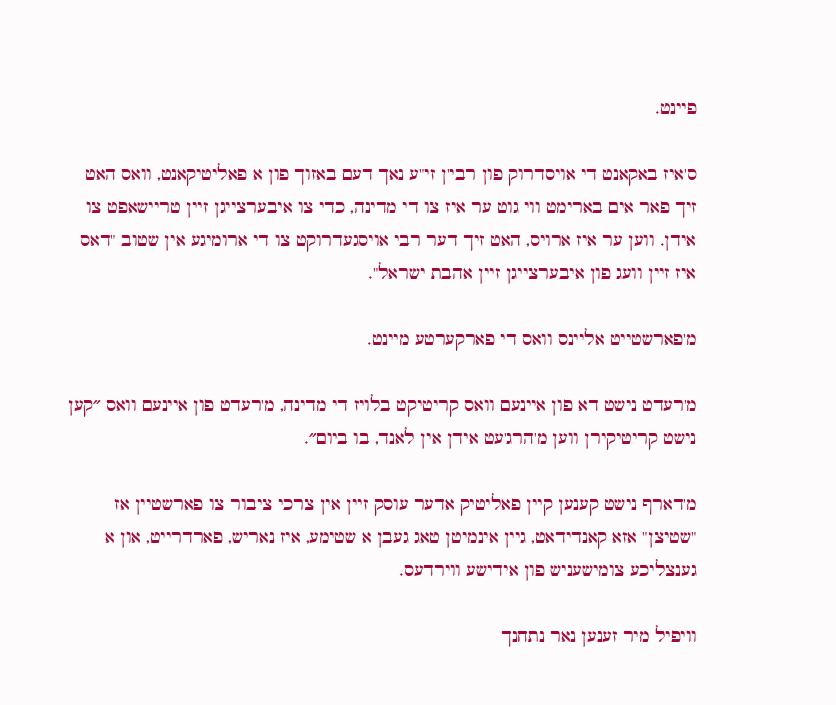פיינט.

ס'איז באקאנט די אויסדרוק פון רבי'ן זי"ע נאך דעם באזוך פון א פאליטיקאנט, וואס האט זיך פאר אים בארימט ווי גוט ער איז צו די מדינה, כדי צו איבערצייגן זיין טריישאפט צו אידן. ווען ער איז ארויס, האט זיך דער רבי אויסגעדרוקט צו די ארומיגע אין שטוב "דאס איז זיין וועג פון איבערצייגן זיין אהבת ישראל".

מ'פארשטייט אליינס וואס די פארקערטע מיינט.

מ'רעדט נישט דא פון איינעם וואס קריטיקט בלויז די מדינה, מ'רעדט פון איינעם וואס ״קען נישט קריטיקירן ווען מ'הרג'עט אידן אין לאנד, בו ביום״.

מ'דארף נישט קענען קיין פאליטיק אדער עוסק זיין אין צרכי ציבור צו פארשטיין אז "שטיצן" אזא קאנדידאט, גיין אינמיטן טאג געבן א שטימע, איז נאריש, פארדרייט, און א גענצליכע צומישעניש פון אידישע ווירדעס.

וויפיל מיר זענען נאר נתחנך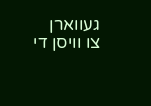געווארן צו וויסן די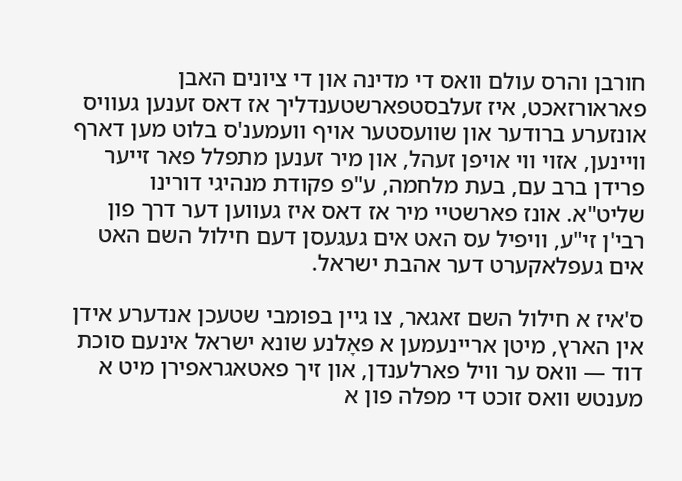חורבן והרס עולם וואס די מדינה און די ציונים האבן פאראורזאכט, איז זעלבסטפארשטענדליך אז דאס זענען געוויס אונזערע ברודער און שוועסטער אויף וועמענ'ס בלוט מען דארף וויינען, אזוי ווי אויפן זעהל, און מיר זענען מתפלל פאר זייער פרידן ברב עם, בעת מלחמה, ע"פ פקודת מנהיגי דורינו שליט"א. אונז פארשטיי מיר אז דאס איז געווען דער דרך פון רבי'ן זי"ע, וויפיל עס האט אים געגעסן דעם חילול השם האט אים געפלאקערט דער אהבת ישראל.

ס'איז א חילול השם זאגאר, צו גיין בפומבי שטעכן אנדערע אידן אין הארץ, מיטן אריינעמען א פּאָלנע שונא ישראל אינעם סוכת דוד — וואס ער וויל פארלענדן, און זיך פאטאגראפירן מיט א מענטש וואס זוכט די מפלה פון א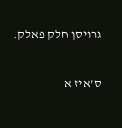גרויסן חלק פאלק.

ס'איז א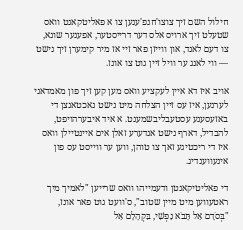חילול השם זיך צוצו'חנפ'ענען צו א פאליטקאנט וואס שטעלט זיך ארויס אלס דער דרייסטער, אפענער שונא, צו דעם לאנד, און ווייזן פאר זיי אז מיר קימערן זיך נישט — ווי לאנג ער וויל זיין גוט צו אונז.

אויב איז דא איין לעקציע וואס מען קען זיך פון מאמדאני לערנען, איז עס זיין הצלחה מיט נישט נאכטאנצן די באזעסענע עסטעבליבשמענט. א איד איבערהויפט, להבדיל, דארף נישט אנדערע זאלן אים איינטיילן וואס איז די ריכטיגע זאך צו טוהן, ווען ער ווייסט עס פון אינעווענדיג.

די פאליטיקאנטן ודעמייהו וואס שרייען "לאמיך מיך ראטעווען מיט מיין שטוב", ס'וועט גוט פאר אונז, "בְּסֹדָם אַל תָּבֹא נַפְשִׁי, בִּקְהָלָם אַל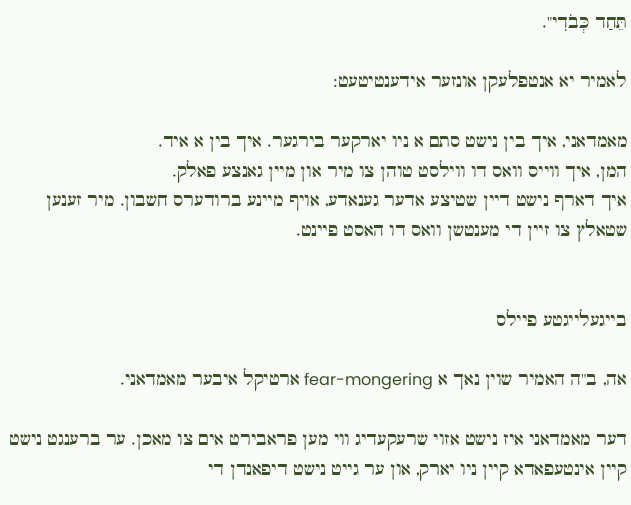תֵּחַד כְּבֹדִי".

לאמיר יא אנטפלעקן אונזער אידענטיטעט:

מאמדאני, איך בין נישט סתם א ניו יארקער בירגער. איך בין א איד.
המן, איך ווייס וואס דו ווילסט טוהן צו מיר און מיין גאנצע פאלק.
איך דארף נישט דיין שטיצע אדער גענאדע, אויף מיינע ברודערס חשבון. מיר זענען שטאלץ צו זיין די מענטשן וואס דו האסט פיינט.


בייגעלייגטע פיילס

אה, ב"ה האמיר שוין נאך א fear-mongering ארטיקל איבער מאמדאני.

דער מאמדאני איז נישט אזוי שרעקעדיג ווי מען פראבירט אים צו מאכן. ער ברענגט נישט קיין אינטעפאדא קיין ניו יארק, און ער גייט נישט דיפאנדן די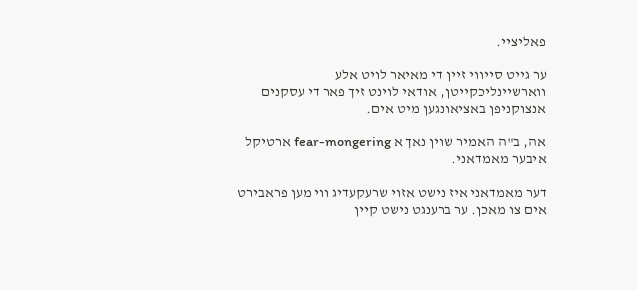פאליציי.

ער גייט סייווי זיין די מאיאר לויט אלע ווארשיינליכקייטן, אודאי לוינט זיך פאר די עסקנים אנצוקניפן באציאונגען מיט אים.

אה, ב"ה האמיר שוין נאך א fear-mongering ארטיקל איבער מאמדאני.

דער מאמדאני איז נישט אזוי שרעקעדיג ווי מען פראבירט אים צו מאכן. ער ברענגט נישט קיין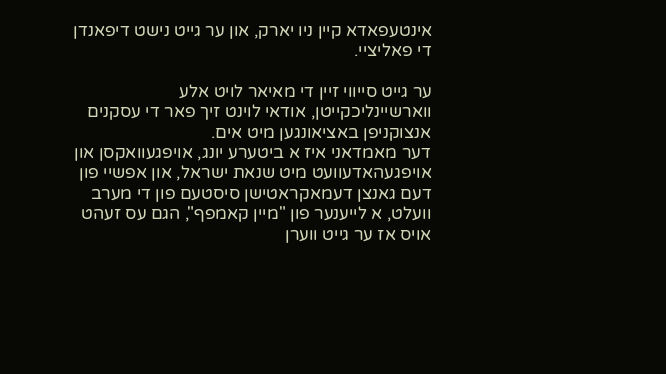אינטעפאדא קיין ניו יארק, און ער גייט נישט דיפאנדן די פאליציי.

ער גייט סייווי זיין די מאיאר לויט אלע ווארשיינליכקייטן, אודאי לוינט זיך פאר די עסקנים אנצוקניפן באציאונגען מיט אים.
דער מאמדאני איז א ביטערע יונג, אויפגעוואקסן און אויפגעהאדעוועט מיט שנאת ישראל, און אפשיי פון דעם גאנצן דעמאקראטישן סיסטעם פון די מערב וועלט, א לייענער פון "מיין קאמפף", הגם עס זעהט אויס אז ער גייט ווערן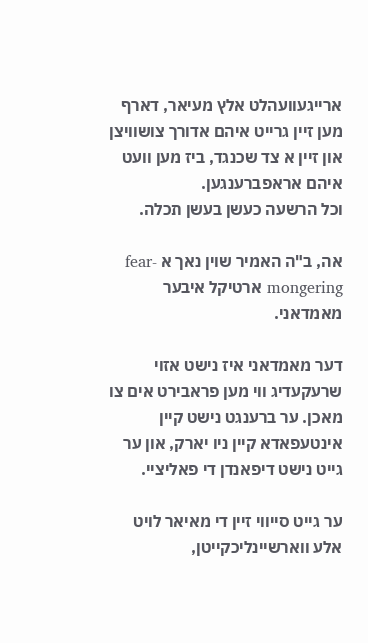ארייגעוועהלט אלץ מעיאר, דארף מען זיין גרייט איהם אדורך צושוויצן און זיין א צד שכנגד, ביז מען וועט איהם אראפברענגען.
וכל הרשעה כעשן בעשן תכלה.

אה, ב"ה האמיר שוין נאך א fear-mongering ארטיקל איבער מאמדאני.

דער מאמדאני איז נישט אזוי שרעקעדיג ווי מען פראבירט אים צו מאכן. ער ברענגט נישט קיין אינטעפאדא קיין ניו יארק, און ער גייט נישט דיפאנדן די פאליציי.

ער גייט סייווי זיין די מאיאר לויט אלע ווארשיינליכקייטן,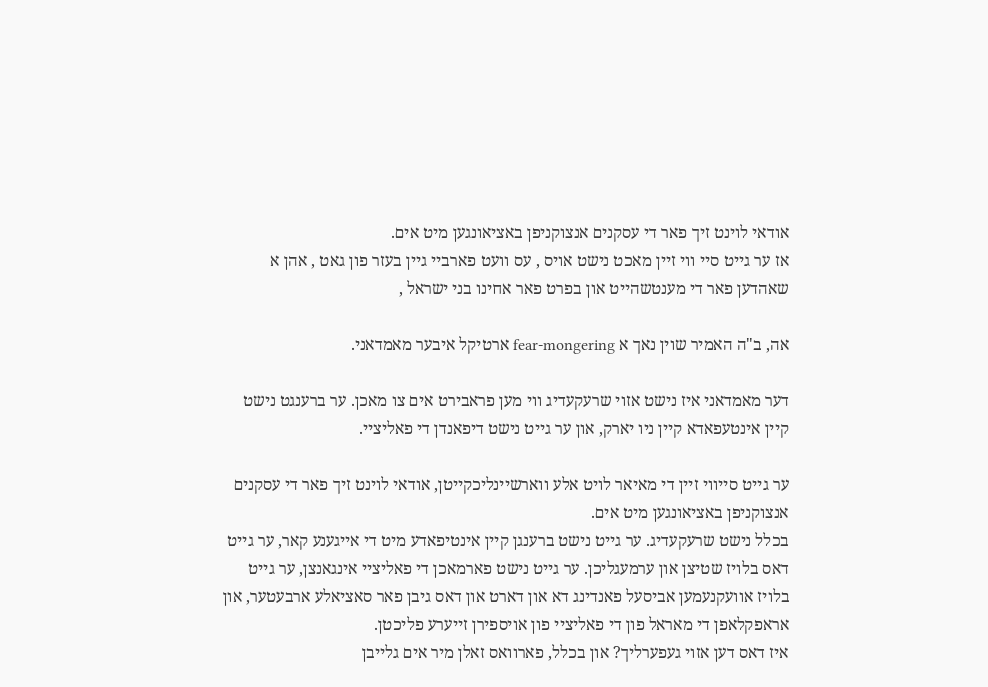אודאי לוינט זיך פאר די עסקנים אנצוקניפן באציאונגען מיט אים.
אז ער גייט סיי ווי זיין מאכט נישט אויס , עס וועט פארביי גיין בעזר פון גאט , אהן א שאהדען פאר די מענטשהייט און בפרט פאר אחינו בני ישראל ,

אה, ב"ה האמיר שוין נאך א fear-mongering ארטיקל איבער מאמדאני.

דער מאמדאני איז נישט אזוי שרעקעדיג ווי מען פראבירט אים צו מאכן. ער ברענגט נישט קיין אינטעפאדא קיין ניו יארק, און ער גייט נישט דיפאנדן די פאליציי.

ער גייט סייווי זיין די מאיאר לויט אלע ווארשיינליכקייטן, אודאי לוינט זיך פאר די עסקנים אנצוקניפן באציאונגען מיט אים.
בכלל נישט שרעקעדיג. ער גייט נישט ברענגן קיין אינטיפאדע מיט די אייגענע קאר, ער גייט דאס בלויז שטיצן און ערמעגליכן. ער גייט נישט פארמאכן די פאליציי אינגאנצן, ער גייט בלויז אוועקנעמען אביסעל פאנדינג דא און דארט און דאס גיבן פאר סאציאלע ארבעטער, און אראפקלאפן די מאראל פון די פאליציי פון אויספירן זייערע פליכטן.
איז דאס דען אזוי געפערליך? און בכלל, פארוואס זאלן מיר אים גלייבן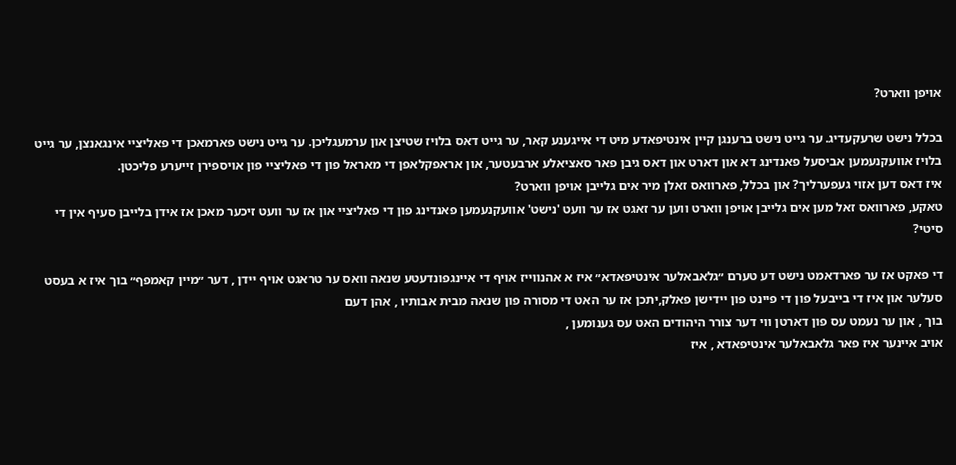אויפן ווארט?

בכלל נישט שרעקעדיג. ער גייט נישט ברענגן קיין אינטיפאדע מיט די אייגענע קאר, ער גייט דאס בלויז שטיצן און ערמעגליכן. ער גייט נישט פארמאכן די פאליציי אינגאנצן, ער גייט בלויז אוועקנעמען אביסעל פאנדינג דא און דארט און דאס גיבן פאר סאציאלע ארבעטער, און אראפקלאפן די מאראל פון די פאליציי פון אויספירן זייערע פליכטן.
איז דאס דען אזוי געפערליך? און בכלל, פארוואס זאלן מיר אים גלייבן אויפן ווארט?
טאקע, פארוואס זאל מען אים גלייבן אויפן ווארט ווען ער זאגט אז ער וועט 'נישט' אוועקנעמען פאנדינג פון די פאליציי און אז ער וועט זיכער מאכן אז אידן בלייבן סעיף אין די סיטי?

די פאקט אז ער פארדאמט נישט דע טערם ״גלאבאלער אינטיפאדא״ איז א אהנווייז אויף די איינגפונדעטע שנאה וואס ער טראגט אויף יידן , דער ״מיין קאמפף״ בוך איז א בעסט סעלער און איז די בייבעל פון די פיינט פון יידישן פאלק,יתכן אז ער האט די מסורה פון שנאה מבית אבותיו , אהן דעם
בוך , און ער נעמט עס פון דארטן ווי דער צורר היהודים האט עס גענומען ,
אויב איינער איז פאר גלאבאלער אינטיפאדא , איז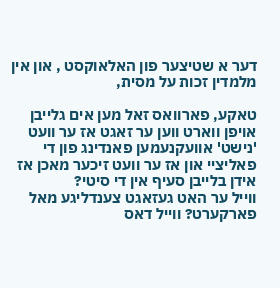דער א שטיצער פון האלאוקסט , און אין מלמדין זכות על מסית,

טאקע, פארוואס זאל מען אים גלייבן אויפן ווארט ווען ער זאגט אז ער וועט 'נישט' אוועקנעמען פאנדינג פון די פאליציי און אז ער וועט זיכער מאכן אז אידן בלייבן סעיף אין די סיטי?
ווייל ער האט געזאגט צענדליגע מאל פארקערט? ווייל דאס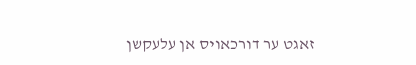זאגט ער דורכאויס אן עלעקשן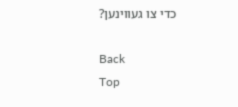כדי צו געווינען?

Back
Top